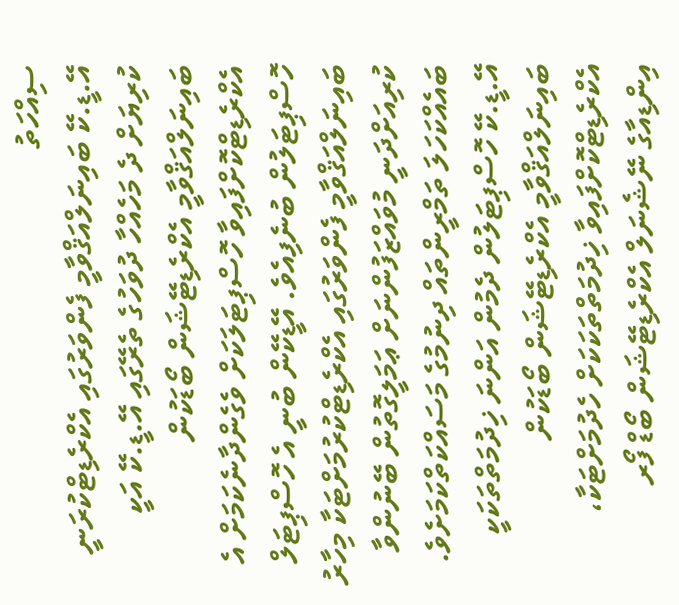ސިއްހަތު
އޭ.ޑީ.ކޭ ބައިނަލްއަޤްވާމީ ފެންވަރުގައި އެކްރެޑިޓްކުރަނީ
ކުރިޔަށް ދެ މަހެއްހާ ދުވަހުގެ ތެރޭގައި އޭ.ޑީ.ކޭ އަކީ ބައިނަލްއަޤްވާމީ އެކްރެޑިޓޭޝަން ބޯޑަކުން އެކްރެޑިޓްކޮށްފައިވާ ހޮސްޕިޓަލަކަށް ވެގެންދާނެކަމަށް އެ ހޮސްޕިޓަލުން ބުނެފިއެވެ. އޭޑީކޭން ބުނީ އެ ހޮސްޕިޓަލް ބައިނަލްއަޤްވާމީ ފެންވަރުގައި އެކްރެޑިޓްކުރުމަށްޓަކާ މިހާރު ކުރިއަށްދަނީ މުވައްޒަފުންނަށް ޢަމަލީގޮތުން ބޭނުންވާ ބައެއްކަހަލަ ތަމްރީންތައް ދިނުމުގެ މަސައްކަތްކަމަށެވެ.
އޭ.ޑީ.ކޭ ހޮސްޕިޓަލުން ދެމުން އަންނަ ޚިދުމަތްތަކަކީ ބައިނަލްއަޤްވާމީ އެކްރެޑިޓޭޝަން ބޯޑަކުން އެކްރެޑިޓްކޮށްފައިވާ ޚިދުމަތްތަކަކަށް ހެދުމަށްޓަކާ، އިންޑިއާގެ ނޭޝެނަލް އެކްރެޑިޓޭޝަން ބޯޑް ފޯރ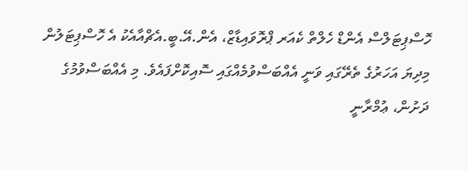ހޮސްޕިޓަލްސް އެންޑް ހެލްތް ކެއަރ ޕްރޮވައިޑާޒް، އެން.އޭ.ބީ.އެޗްއާއެކު އެ ހޮސްޕިޓަލުން މިދިޔަ އަހަރުގެ ތެރޭގައި ވަނީ އެއްބަސްވުމެއްގައި ސޮއިކޮށްފައެވެ. މި އެއްބަސްވުމުގެ ދަށުން، ޢުމްރާނީ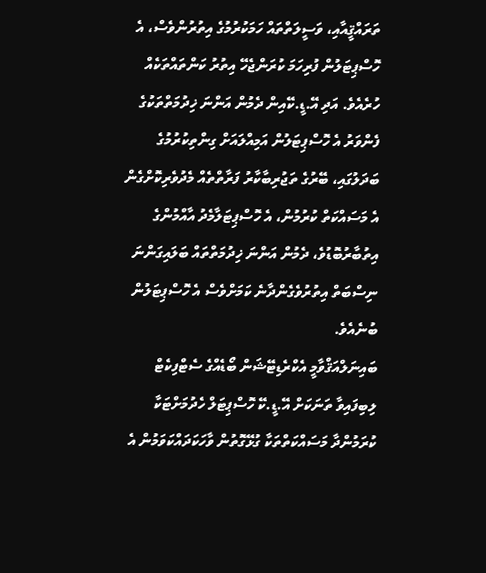ތަރައްޤީއާއި، ވަސީލަތްތައް ހަމަކުރުމުގެ އިތުރުންވެސް، އެ ހޮސްޕިޓަލުން ފުރިހަމަ ކުރަންޖެހޭ އިތުރު ކަންތައްތަކެއް ހުރެއެވެ. އަދި އޭ.ޑީ.ކޭއިން ދެމުން އަންނަ ޚިދުމަތްތަކުގެ ފެންވަރު އެ ހޮސްޕިޓަލުން އަމިއްލައަށް ގިންތިކުރުމުގެ ބަދަލުގައި، ބޭރުގެ ތަޖުރިބާކާރު ފަރާތްތެއް މެދުވެރިކޮށްގެން އެ މަސައްކަތް ކުރުމުން، އެ ހޮސްޕިޓަލާމެދު އާއްމުންގެ އިތުބާރުބޮޑުވެ، ދެމުން އަންނަ ޚިދުމަތްތައް ބަލައިގަންނަ ނިސްބަތް އިތުރުވެގެންދާނެ ކަމަށްވެސް އެ ހޮސްޕިޓަލުން ބުނެއެވެ.
ބައިނަލްއަޤްވާމީ އެކްރެޑިޓޭޝަން ބޯޑެއްގެ ސެޓްފިކެޓް ލިބިފައިވާ ތަނަކަށް އޭ.ޑީ.ކޭ ހޮސްޕިޓަލް ހެދުމަށްޓަކާ ކުރަމުންދާ މަސައްކަތްތަކާ ގުޅޭގޮތުން ވާހަކަދައްކަވަމުން އެ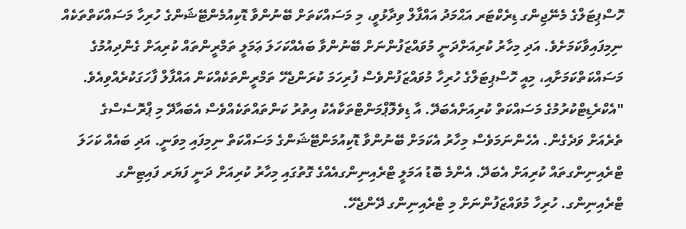ހޮސްޕިޓަލްގެ މެނޭޖިންގ ޑިރެކްޓަރ އަޙްމަދު އައްފާލް ވިދާޅުވީ، މި މަސައްކަތަށް ބޭނުންވާ ޑޮކިއުމެންޓޭޝަންގެ ހުރިހާ މަސައްކަތްތަކެއް ނިމިފައިވާކަމަށެވެ. އަދި މިހާރު ކުރިއަށްދަނީ މުވައްޒަފުންނަށް ބޭނުންވާ ބައެއްކަހަލަ ޢަމަލީ ތަމްރީންތައް ކުރިއަށް ގެންދިއުމުގެ މަސައްކަތްކަމަށާއި، މިއީ ހޮސްޕިޓަލްގެ ހުރިހާ މުވައްޒަފުންވެސް ފުރިހަމަ ކުރަންޖެހޭ ތަމްރީންތަކެއްކަން އައްފާލް ފާހަގަކުރެއްވިއެވެ.
"އެކްރެޑިޓްކުރުމުގެ މަސައްކަތް ކުރިއަށްއެބަދޭ. އާ ޑިވެލޮޕްމަންޓްތަކާއެކު އިތުރު ކަންތައްތަކެއްވެސް އެބައާދޭ މި ޕްރޮސެސްގެ ތެރެއަށް ވަދެގެން. އެހެންނަމަވެސް މިހާރު އެކަމަށް ބޭނުންވާ ޑޮކިއުމަންޓޭޝަންގެ މަސައްކަތް ނިމިފައި މިވަނީ. އަދި ބައެއް ކަހަލަ ޓްރެއިނިންގތައް ކުރިއަށް އެބަދޭ. އެންމެ ބޮޑު އަމަލީ ޓްރެއިނިންގއެއްގެ ގޮތުގައި މިހާރު ކުރިއަށް ދަނީ ފަޔަރ ފައިޓިންގ ޓްރެއިނިންގ. ހުރިހާ މުވައްޒަފުންނަށް މި ޓްރެއިނިންގ ދޭންޖެހޭ.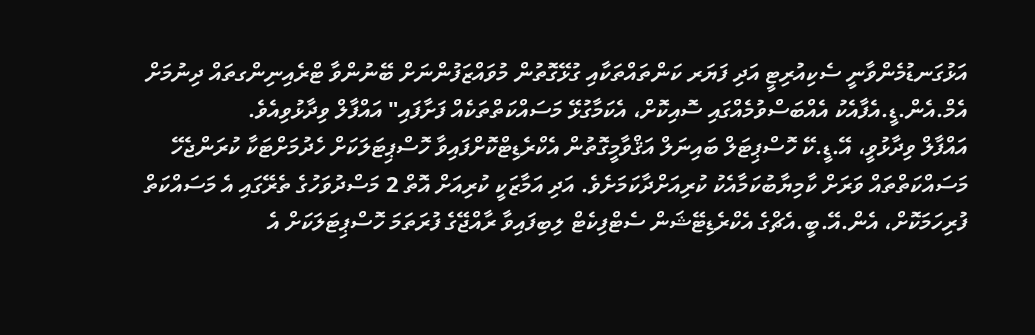އަޅުގަނޑުމެންވާނީ ސެކިއުރިޓީ އަދި ފަޔަރ ކަންތައްތަކާއި ގުޅޭގޮތުން މުވައްޒަފުންނަށް ބޭނުންވާ ޓްރެއިނިންގތައް ދިނުމަށް އެމް.އެން.ޑީ.އެފާއެކު އެއްބަސްވުމެއްގައި ސޮއިކޮށް، އެކަމާގުޅޭ މަސައްކަތްތަކެއް ފަށާފައި" އައްފާލް ވިދާޅުވިއެވެ.
އައްފާލް ވިދާޅުވީ، އޭ.ޑީ.ކޭ ހޮސްޕިޓަލް ބައިނަލް އަޤްވާމީގޮތުން އެކްރެޑިޓްކޮށްފައިވާ ހޮސްޕިޓަލަކަށް ހެދުމަށްޓަކާ ކުރަންޖެހޭ މަސައްކަތްތައް ވަރަށް ކާމިޔާބުކަމާއެކު ކުރިއަށްދާކަމަށެވެ. އަދި އަމާޒަކީ ކުރިއަށް އޮތް 2 މަސްދުވަހުގެ ތެރޭގައި އެ މަސައްކަތް ފުރިހަމަކޮށް، އެން.އޭ.ބީ.އެޗްގެ އެކްރެޑިޓޭޝަން ސެޓްފިކެޓް ލިބިފައިވާ ރާއްޖޭގެ ފުރަތަމަ ހޮސްޕިޓަލަކަށް އެ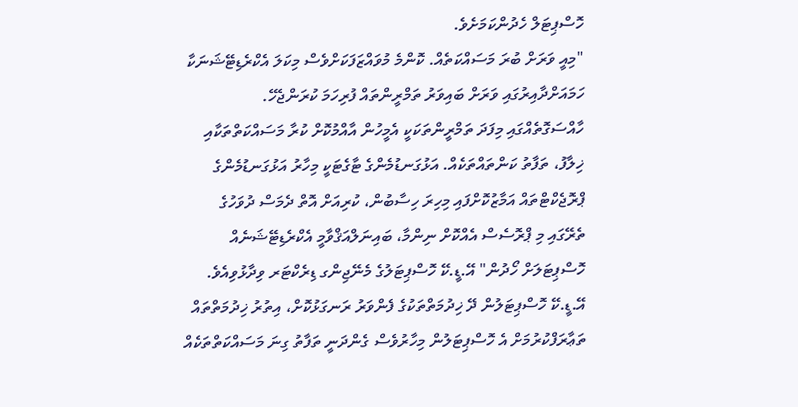ހޮސްޕިޓަލް ހެދުންކަމަށެވެ.
"މިއީ ވަރަށް ބުރަ މަސައްކަތެއް. ކޮންމެ މުވައްޒަފަކަށްވެސް މިކަލަ އެކްރެޑިޓޭޝަނަކާ ހަމައަށްދާއިރުގައި ވަރަށް ބައިވަރު ތަމްރީންތައް ފުރިހަމަ ކުރަންޖެހޭ. ހާއްސަގޮތެއްގައި މިފަދަ ތަމްރީންތަކަކީ އެމީހުން އާއްމުކޮށް ކުރާ މަސައްކަތްތަކާއި ޚިލާފު، ތަފާތު ކަންތައްތަކެއް. އަޅުގަނޑުމެންގެ ޓާގެޓަކީ މިހާރު އަޅުގަނޑުމެންގެ ޕްރޮޖެކްޓްތައް އަމާޒުކޮށްފައި މިހިރަ ހިސާބުން، ކުރިއަށް އޮތް ދެމަސް ދުވަހުގެ ތެރޭގައި މި ޕްރޮސެސް އެއްކޮށް ނިންމާ، ބައިނަލްއަޤްވާމީ އެކްރެޑިޓޭޝަނެއް ހޮސްޕިޓަލަށް ހޯދުން" އޭ.ޑީ.ކޭ ހޮސްޕިޓަލުގެ މެނޭޖިންގ ޑިރެކްޓަރ ވިދާޅުވިއެވެ.
އޭ.ޑީ.ކޭ ހޮސްޕިޓަލުން ދޭ ޚިދުމަތްތަކުގެ ފެންވަރު ރަނގަޅުކޮށް، އިތުރު ޚިދުމަތްތައް ތަޢާރަފްކުރުމަށް އެ ހޮސްޕިޓަލުން މިހާރުވެސް ގެންދަނީ ތަފާތު ގިނަ މަސައްކަތްތަކެއް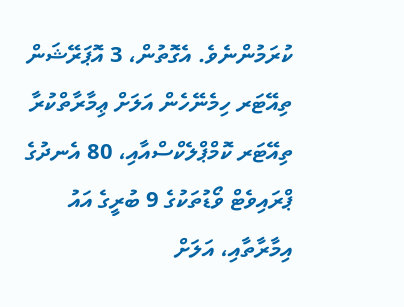ކުރަމުންނެވެ. އެގޮތުން، 3 އޮޕަރޭޝަން ތިއޭޓަރ ހިމެނޭހެން އަލަށް ޢިމާރާތްކުރާ ތިއޭޓަރ ކޮމްޕްލެކްސްއާއި، 80 އެނދުގެ ޕްރައިވެޓް ވޯޑުތަކުގެ 9 ބުރީގެ އައު އިމާރާތާއި، އަލަށް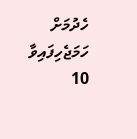ހެދުމަށް ހަމަޖެހިފައިވާ 10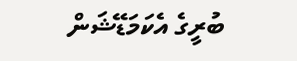ބުރީގެ އެކަމަޑޭޝަން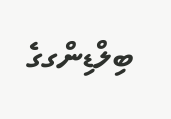ބިލްޑިންގގެ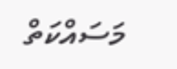މަސައްކަތް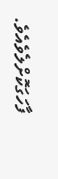ފާހަގަކޮށްލެވެއެވެ.